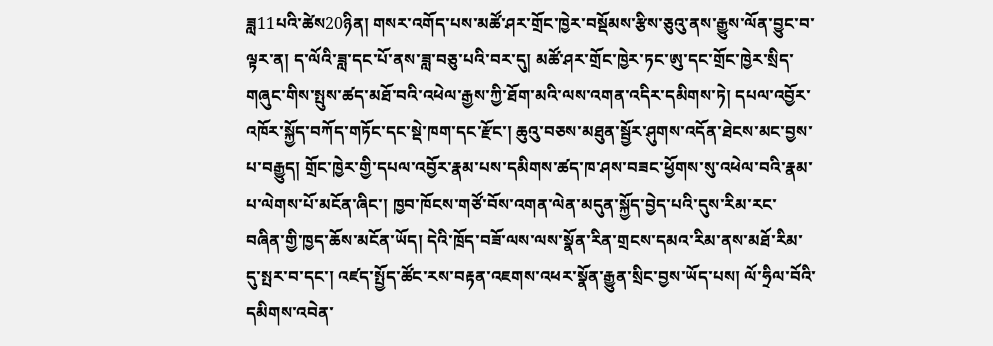ཟླ11པའི་ཚེས20ཉིན། གསར་འགོད་པས་མཚོ་ཤར་གྲོང་ཁྱེར་བསྡོམས་རྩིས་ཅུའུ་ནས་རྒྱུས་ལོན་བྱུང་བ་ལྟར་ན། ད་ལོའི་ཟླ་དང་པོ་ནས་ཟླ་བཅུ་པའི་བར་དུ། མཚོ་ཤར་གྲོང་ཁྱེར་ཏང་ཨུ་དང་གྲོང་ཁྱེར་སྲིད་གཞུང་གིས་སྤུས་ཚད་མཐོ་བའི་འཕེལ་རྒྱས་ཀྱི་ཐོག་མའི་ལས་འགན་འདིར་དམིགས་ཏེ། དཔལ་འབྱོར་འཁོར་སྐྱོད་བཀོད་གཏོང་དང་སྡེ་ཁག་དང་རྫོང་། ཆུའུ་བཅས་མཐུན་སྦྱོར་ཤུགས་འདོན་ཐེངས་མང་བྱས་པ་བརྒྱུད། གྲོང་ཁྱེར་གྱི་དཔལ་འབྱོར་རྣམ་པས་དམིགས་ཚད་ཁ་ཤས་བཟང་ཕྱོགས་སུ་འཕེལ་བའི་རྣམ་པ་ལེགས་པོ་མངོན་ཞིང་། ཁྱབ་ཁོངས་གཙོ་བོས་འགན་ལེན་མདུན་སྐྱོད་བྱེད་པའི་དུས་རིམ་རང་བཞིན་གྱི་ཁྱད་ཆོས་མངོན་ཡོད། དེའི་ཁྲོད་བཟོ་ལས་ལས་སྣོན་རིན་གྲངས་དམའ་རིམ་ནས་མཐོ་རིམ་དུ་སྤར་བ་དང་། འཛད་སྤྱོད་ཚོང་རས་བརྟན་འཇགས་འཕར་སྣོན་རྒྱུན་སྲིང་བྱས་ཡོད་པས། ལོ་ཧྲིལ་བོའི་དམིགས་འབེན་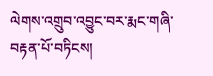ལེགས་འགྲུབ་འབྱུང་བར་རྨང་གཞི་བརྟན་པོ་བཏིངས།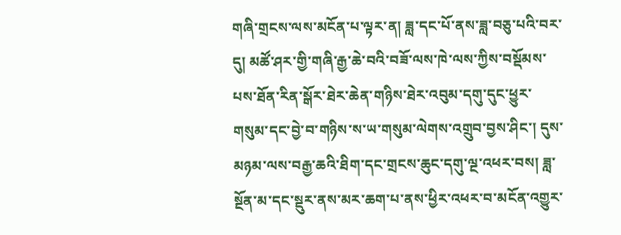གཞི་གྲངས་ལས་མངོན་པ་ལྟར་ན། ཟླ་དང་པོ་ནས་ཟླ་བཅུ་པའི་བར་དུ། མཚོ་ཤར་གྱི་གཞི་རྒྱ་ཆེ་བའི་བཟོ་ལས་ཁེ་ལས་ཀྱིས་བསྡོམས་པས་ཐོན་རིན་སྒོར་ཐེར་ཆེན་གཉིས་ཐེར་འབུམ་དགུ་དུང་ཕྱུར་གསུམ་དང་བྱེ་བ་གཉིས་ས་ཡ་གསུམ་ལེགས་འགྲུབ་བྱས་ཤིང་། དུས་མཉམ་ལས་བརྒྱ་ཆའི་ཐིག་དང་གྲངས་ཆུང་དགུ་ལྔ་འཕར་བས། ཟླ་སྔོན་མ་དང་སྡུར་ནས་མར་ཆག་པ་ནས་ཕྱིར་འཕར་བ་མངོན་འགྱུར་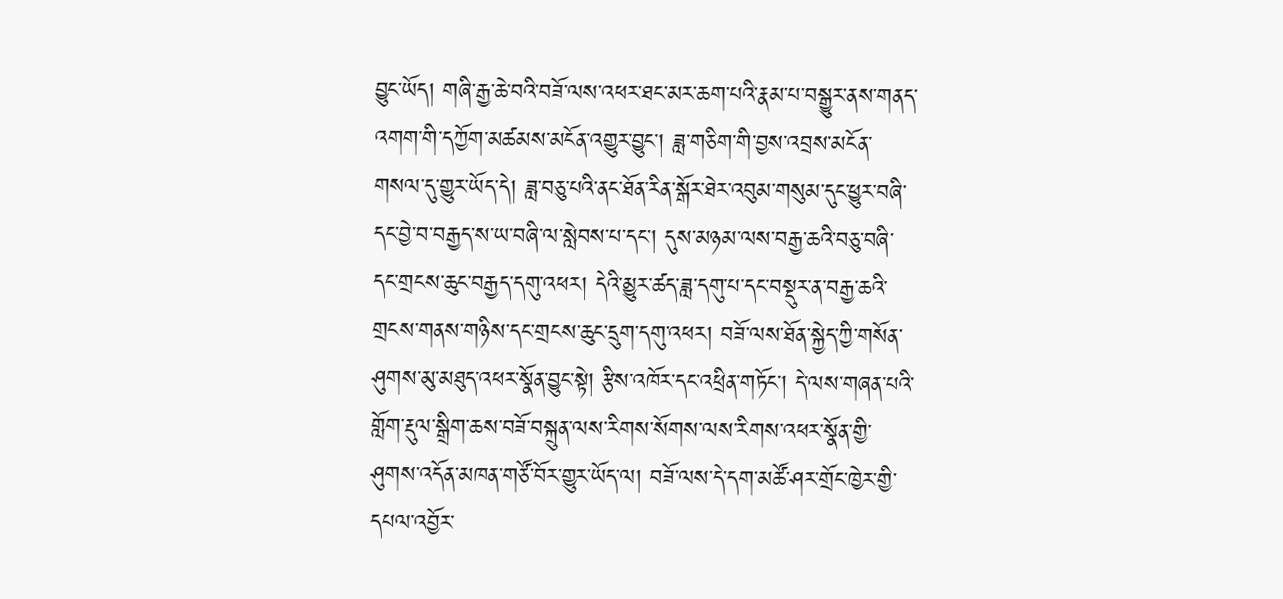བྱུང་ཡོད། གཞི་རྒྱ་ཆེ་བའི་བཟོ་ལས་འཕར་ཐང་མར་ཆག་པའི་རྣམ་པ་བསྒྱུར་ནས་གནད་འགག་གི་དཀྱོག་མཚམས་མངོན་འགྱུར་བྱུང་། ཟླ་གཅིག་གི་བྱས་འབྲས་མངོན་གསལ་དུ་གྱུར་ཡོད་དེ། ཟླ་བཅུ་པའི་ནང་ཐོན་རིན་སྒོར་ཐེར་འབུམ་གསུམ་དུང་ཕྱུར་བཞི་དང་བྱེ་བ་བརྒྱད་ས་ཡ་བཞི་ལ་སླེབས་པ་དང་། དུས་མཉམ་ལས་བརྒྱ་ཆའི་བཅུ་བཞི་དང་གྲངས་ཆུང་བརྒྱད་དགུ་འཕར། དེའི་མྱུར་ཚད་ཟླ་དགུ་པ་དང་བསྡུར་ན་བརྒྱ་ཆའི་གྲངས་གནས་གཉིས་དང་གྲངས་ཆུང་དྲུག་དགུ་འཕར། བཟོ་ལས་ཐོན་སྐྱེད་ཀྱི་གསོན་ཤུགས་མུ་མཐུད་འཕར་སྣོན་བྱུང་སྟེ། རྩིས་འཁོར་དང་འཕྲིན་གཏོང་། དེ་ལས་གཞན་པའི་གློག་རྡུལ་སྒྲིག་ཆས་བཟོ་བསྐྲུན་ལས་རིགས་སོགས་ལས་རིགས་འཕར་སྣོན་གྱི་ཤུགས་འདོན་མཁན་གཙོ་བོར་གྱུར་ཡོད་ལ། བཟོ་ལས་དེ་དག་མཚོ་ཤར་གྲོང་ཁྱེར་གྱི་དཔལ་འབྱོར་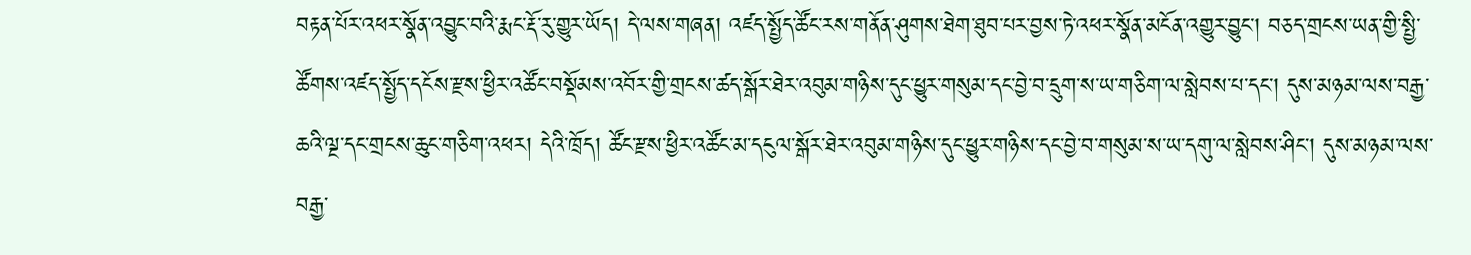བརྟན་པོར་འཕར་སྣོན་འབྱུང་བའི་རྨང་རྡོ་རུ་གྱུར་ཡོད། དེ་ལས་གཞན། འཛད་སྤྱོད་ཚོང་རས་གནོན་ཤུགས་ཐེག་ཐུབ་པར་བྱས་ཏེ་འཕར་སྣོན་མངོན་འགྱུར་བྱུང་། བཅད་གྲངས་ཡན་གྱི་སྤྱི་ཚོགས་འཛད་སྤྱོད་དངོས་རྫས་ཕྱིར་འཚོང་བསྡོམས་འབོར་གྱི་གྲངས་ཚད་སྒོར་ཐེར་འབུམ་གཉིས་དུང་ཕྱུར་གསུམ་དང་བྱེ་བ་དྲུག་ས་ཡ་གཅིག་ལ་སླེབས་པ་དང་། དུས་མཉམ་ལས་བརྒྱ་ཆའི་ལྔ་དང་གྲངས་ཆུང་གཅིག་འཕར། དེའི་ཁྲོད། ཚོང་རྫས་ཕྱིར་འཚོང་མ་དངུལ་སྒོར་ཐེར་འབུམ་གཉིས་དུང་ཕྱུར་གཉིས་དང་བྱེ་བ་གསུམ་ས་ཡ་དགུ་ལ་སླེབས་ཤིང་། དུས་མཉམ་ལས་བརྒྱ་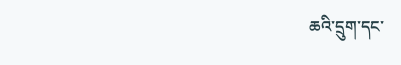ཆའི་དྲུག་དང་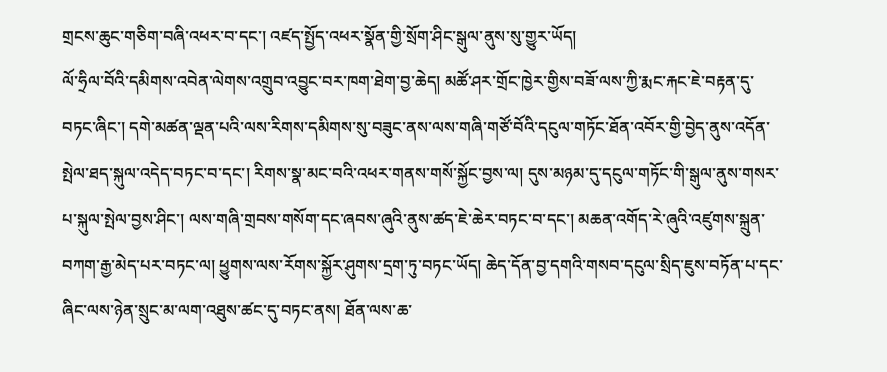གྲངས་ཆུང་གཅིག་བཞི་འཕར་བ་དང་། འཛད་སྤྱོད་འཕར་སྣོན་གྱི་སྲོག་ཤིང་སྒུལ་ནུས་སུ་གྱུར་ཡོད།
ལོ་ཧྲིལ་བོའི་དམིགས་འབེན་ལེགས་འགྲུབ་འབྱུང་བར་ཁག་ཐེག་བྱ་ཆེད། མཚོ་ཤར་གྲོང་ཁྱེར་གྱིས་བཟོ་ལས་ཀྱི་རྨང་རྐང་ཇེ་བརྟན་དུ་བཏང་ཞིང་། དགེ་མཚན་ལྡན་པའི་ལས་རིགས་དམིགས་སུ་བཟུང་ནས་ལས་གཞི་གཙོ་བོའི་དངུལ་གཏོང་ཐོན་འབོར་གྱི་བྱེད་ནུས་འདོན་སྤེལ་ཐད་སྐུལ་འདེད་བཏང་བ་དང་། རིགས་སྣ་མང་བའི་འཕར་གནས་གསོ་སྐྱོང་བྱས་ལ། དུས་མཉམ་དུ་དངུལ་གཏོང་གི་སྒུལ་ནུས་གསར་པ་སྐུལ་སྤེལ་བྱས་ཤིང་། ལས་གཞི་གྲབས་གསོག་དང་ཞབས་ཞུའི་ནུས་ཚད་ཇེ་ཆེར་བཏང་བ་དང་། མཆན་འགོད་རེ་ཞུའི་འཛུགས་སྐྲུན་བཀག་རྒྱ་མེད་པར་བཏང་ལ། ཕྱུགས་ལས་རོགས་སྐྱོར་ཤུགས་དྲག་ཏུ་བཏང་ཡོད། ཆེད་དོན་བྱ་དགའི་གསབ་དངུལ་སྲིད་ཇུས་བཏོན་པ་དང་ཞིང་ལས་ཉེན་སྲུང་མ་ལག་འཐུས་ཚང་དུ་བཏང་ནས། ཐོན་ལས་ཆ་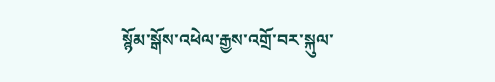སྙོམ་སྒོས་འཕེལ་རྒྱས་འགྲོ་བར་སྐུལ་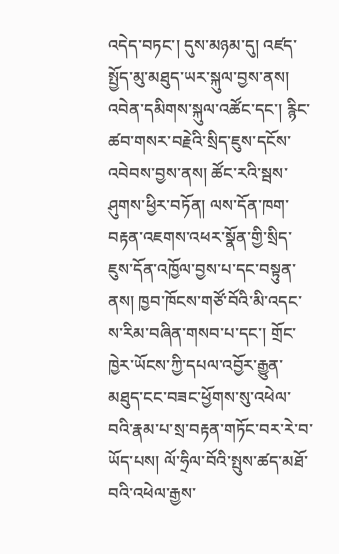འདེད་བཏང་། དུས་མཉམ་དུ། འཛད་སྤྱོད་མུ་མཐུད་ཡར་སྐུལ་བྱས་ནས། འབེན་དམིགས་སྐུལ་འཚོང་དང་། རྙིང་ཚབ་གསར་བརྗེའི་སྲིད་ཇུས་དངོས་འབེབས་བྱས་ནས། ཚོང་རའི་སྦས་ཤུགས་ཕྱིར་བཏོན། ལས་དོན་ཁག་བརྟན་འཇགས་འཕར་སྣོན་གྱི་སྲིད་ཇུས་དོན་འཁྱོལ་བྱས་པ་དང་བསྟུན་ནས། ཁྱབ་ཁོངས་གཙོ་བོའི་མི་འདང་ས་རིམ་བཞིན་གསབ་པ་དང་། གྲོང་ཁྱེར་ཡོངས་ཀྱི་དཔལ་འབྱོར་རྒྱུན་མཐུད་ངང་བཟང་ཕྱོགས་སུ་འཕེལ་བའི་རྣམ་པ་སྲ་བརྟན་གཏོང་བར་རེ་བ་ཡོད་པས། ལོ་ཧྲིལ་བོའི་སྤུས་ཚད་མཐོ་བའི་འཕེལ་རྒྱས་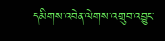དམིགས་འབེན་ལེགས་འགྲུབ་འབྱུང་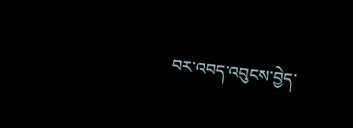བར་འབད་འབུངས་བྱེད་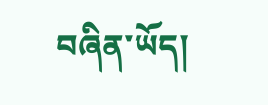བཞིན་ཡོད།